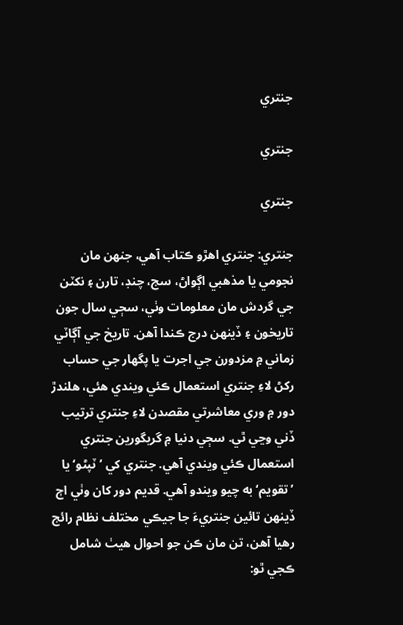جنتري

جنتري

جنتري

جنتري: جنتري اهڙو ڪتاب آهي، جنهن مان نجومي يا مذهبي اڳواڻ، سج، چنڊ، تارن ۽ نکٽن جي گردش مان معلومات وٺي، سڄي سال جون تاريخون ۽ ڏينهن درج ڪندا آهن. تاريخ جي آڳاٽي زماني ۾ مزدورن جي اجرت يا پگهار جي حساب رکڻ لاءِ جنتري استعمال ڪئي ويندي هئي، هلندڙ دور ۾ وري معاشرتي مقصدن لاءِ جنتري ترتيب ڏني وڃي ٿي. سڄي دنيا ۾ گريگورين جنتري استعمال ڪئي ويندي آهي. جنتري کي ’ٽپڻو‘ يا ’تقويم‘ به چيو ويندو آهي. قديم دور کان وٺي اڄ ڏينهن تائين جنتريءَ جا جيڪي مختلف نظام رائج رهيا آهن، تن مان ڪن جو احوال هيٺ شامل ڪجي ٿو: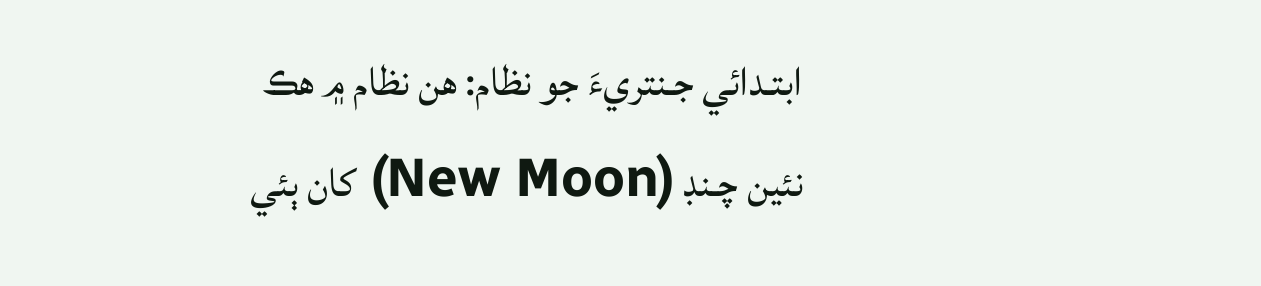ابتـدائي جـنتريءَ جو نظام: هن نظام ۾ هڪ نئين چـنڊ (New Moon) کان ٻئي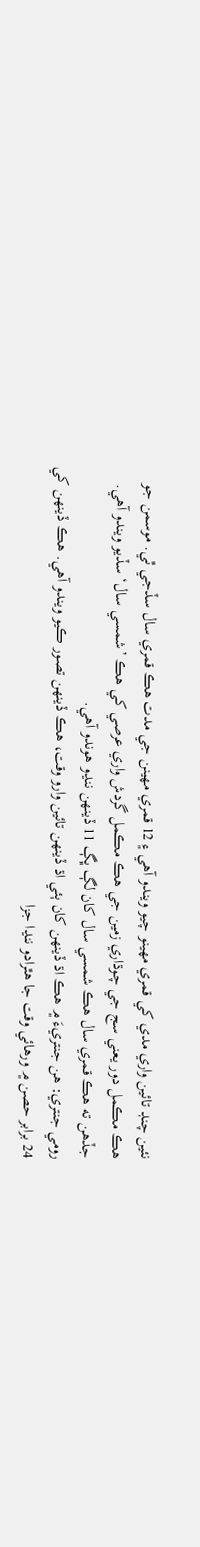نئين چنڊ تائين واري مدي کي قمري مهينو چيو ويندو آهي ۽ 12 قمري مهينن جي مدت هڪ قمري سال سڏجي ٿي. موسمن جو هڪ مڪمل دور يعني سج جي چوڌاري زمين جي هڪ مڪمل گردش واري عرصي کي هڪ ’شمسي سال‘ سڏيو ويندو آهي. جڏهن ته هڪ قمري سال هڪ شمسي سال کان لڳ ڀڳ 11 ڏينهن ننڍو هوندو آهي.
رومي جنتري: هن جنتريءَ ۾ هڪ اڌ ڏينهن کان ٻئي اڌ ڏينهن تائين وارو وقت، هڪ ڏينهن تصور ڪيو ويندو آهي. هڪ ڏينهن کي 24 برابر حصن ۾ ورهائي وقت جا هٿرادو ننڍا جزا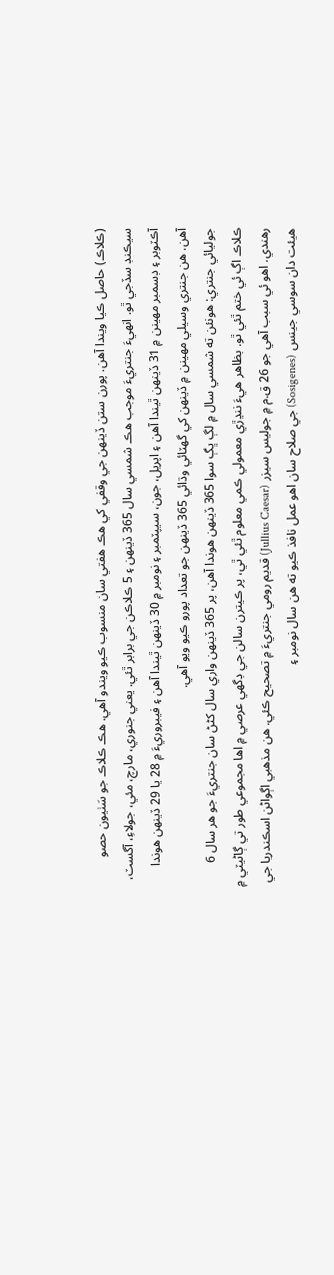(ڪلاڪ) حاصل ڪيا ويندا آهن. پورن ستن ڏينهن جي وقفي کي هڪ هفتي سان منسوب ڪيو ويندو آهي. هڪ ڪلاڪ جو سَٺيون حصو سيڪنڊ سڏجي ٿو. انهيءَ جنتريءَ موجب هڪ شمسي سال 365 ڏينهن ۽ 5 ڪلاڪن جي برابر ٿئي. يعني جنوري، مارچ، مئي، جولاءِ، آگسٽ، آڪٽوبر ۽ ڊسمبر مهينن ۾ 31 ڏينهن ٿيندا آهن ۽ اپريل، جون، سيپٽمبر ۽ نومبر ۾ 30 ڏينهن ٿيندا آهن ۽ فيبروريءَ ۾ 28 يا 29 ڏينهن هوندا آهن. هن جنتري وسيلي مهينن ۾ ڏينهن کي گهٽائي وڌائي 365 ڏينهن جو تعداد پورو ڪيو ويو آهي.
جوليائي جنتري: هونئن ته شمسي سال ۾ لڳ ڀڳ سوا 365 ڏينهن هوندا آهن، پر 365 ڏينهن واري سال کڻڻ سان جنتريءَ جو هر سال 6 ڪلاڪ اڳ ئي ختم ٿئي ٿو. بظاهر هيءَ ننڍڙي معمولي ڪمي معلوم ٿئي ٿي، پر ڪيترن سالن جي ڊگهي عرصي ۾ اها مجموعي طور تي ڳاڻيٽي ۾ رهندي. اهو ئي سبب آهي جو 26 ق.م ۾ جوليس سيزر (Jullius Caesar) قديم رومي جنتريءَ ۾ تصحيح ڪئي. هن مذهبي اڳواڻن اسڪندريا جي هيئت دان سوسي جينس (Sosigenes) جي صلاح سان اهو عمل نافذ ڪيو ته هن سال نومبر ۽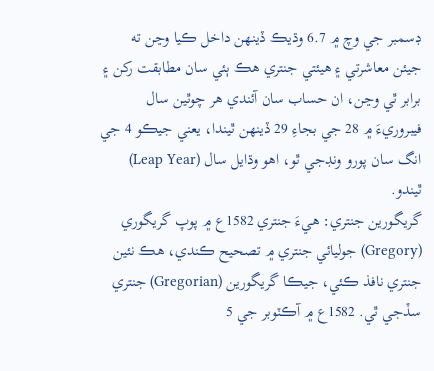ڊسمبر جي وچ ۾ 6.7 وڌيڪ ڏينهن داخل ڪيا وڃن ته جيئن معاشرتي ۽ هيئتي جنتري هڪ ٻئي سان مطابقت رکن ۽ برابر ٿي وڃن، ان حساب سان آئندي هر چوٿين سال فيبروريءَ ۾ 28 جي بجاءِ 29 ڏينهن ٿيندا، يعني جيڪو 4 جي انگ سان پورو ونڊجي ٿو، اهو وڌايل سال (Leap Year) ٿيندو.
گريگورين جنتري: هيءَ جنتري 1582ع ۾ پوپ گريگوري (Gregory) جوليائي جنتري ۾ تصحيح ڪندي، هڪ نئين جنتري نافذ ڪئي، جيڪا گريگورين (Gregorian) جنتري سڏجي ٿي. 1582ع ۾ آڪٽوبر جي 5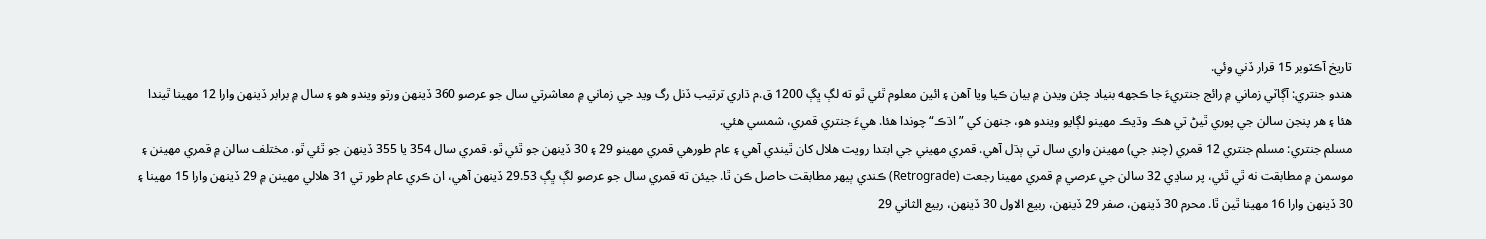تاريخ آڪٽوبر 15 قرار ڏني وئي.
هندو جنتري: آڳاٽي زماني ۾ رائج جنتريءَ جا ڪجهه بنياد چئن ويدن ۾ بيان ڪيا ويا آهن ۽ ائين معلوم ٿئي ٿو ته لڳ ڀڳ 1200 ق.م ڌاري ترتيب ڏنل رگ ويد جي زماني ۾ معاشرتي سال جو عرصو 360 ڏينهن ورتو ويندو هو ۽ سال ۾ برابر ڏينهن وارا 12 مهينا ٿيندا هئا ۽ هر پنجن سالن جي پوري ٿيڻ تي هڪ وڌيڪ مهينو لڳايو ويندو هو، جنهن کي ”اڌڪ“ چوندا هئا. هيءَ جنتري قمري، شمسي هئي.
مسلم جنتري: مسلم جنتري 12 قمري (چنڊ جي) مهينن واري سال تي ٻڌل آهي. قمري مهيني جي ابتدا رويت هلال کان ٿيندي آهي ۽ عام طورهي قمري مهينو 29 ۽ 30 ڏينهن جو ٿئي ٿو. قمري سال 354 يا 355 ڏينهن جو ٿئي ٿو. مختلف سالن ۾ قمري مهينن ۽ موسمن ۾ مطابقت نه ٿي ٿئي، پر ساڍي 32 سالن جي عرصي ۾ قمري مهينا رجعت (Retrograde) ڪندي ٻيهر مطابقت حاصل ڪن ٿا. جيئن ته قمري سال جو عرصو لڳ ڀڳ 29.53 ڏينهن آهي، ان ڪري عام طور تي 31 هلالي مهينن ۾ 29 ڏينهن وارا 15 مهينا ۽ 30 ڏينهن وارا 16 مهينا ٿين ٿا. محرم 30 ڏينهن، صفر 29 ڏينهن، ربيع الاول 30 ڏينهن، ربيع الثاني 29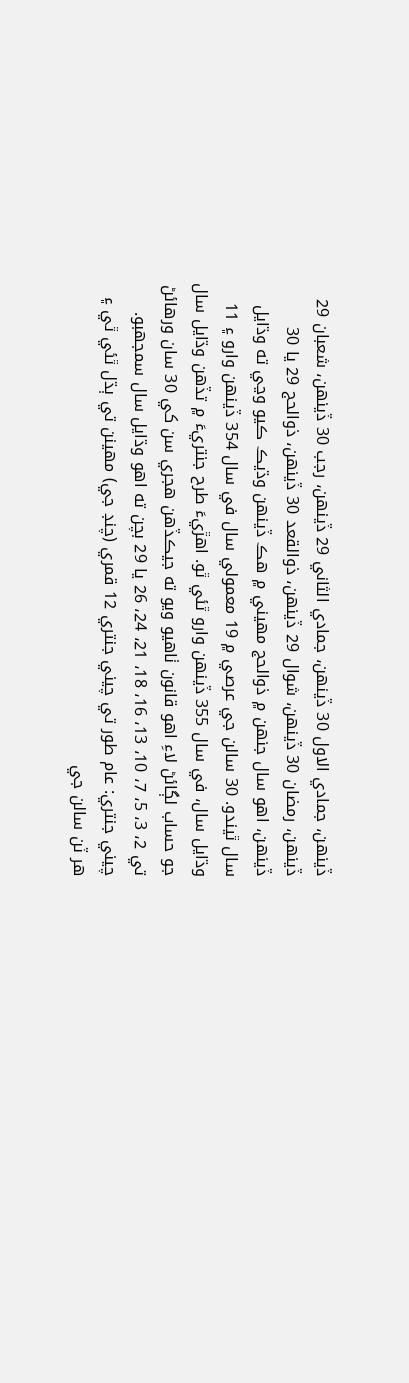ڏينهن، جمادي الاول 30 ڏينهن، جمادي الثاني 29 ڏينهن، رجب 30 ڏينهن، شعبان 29 ڏينهن، رمضان 30 ڏينهن، شوال 29 ڏينهن، ذوالقعد 30 ڏينهن، ذوالحج 29 يا 30 ڏينهن، اهو سال جنهن ۾ ذوالحج مهيني ۾ هڪ ڏينهن وڌيڪ ڪيو وڃي ته وڌايل سال ٿيندو. 30 سالن جي عرصي ۾ 19 معمولي سال في سال 354 ڏينهن وارو ۽ 11 وڌايل سال، في سال 355 ڏينهن وارو ٿئي ٿو. اهڙيءَ طرح جنتريءَ ۾ تڏهن وڌايل سال جو حساب لڳائڻ لاءِ اهو قانون ٺاهيو ويو ته جيڪڏهن هجري سن کي 30 سان ورهائڻ تي 2، 3، 5، 7، 10، 13، 16، 18، 21، 24، 26 يا 29 بچن ته اهو وڌايل سال سمجهبو.
چيني جنتري: عام طور تي چيني جنتري 12 قمري (چنڊ جي) مهينن تي ٻڌل ٿئي ٿي ۽ هر ٽن سالن جي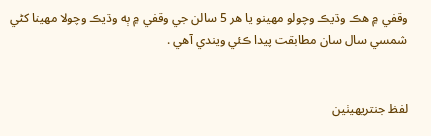وقفي ۾ هڪ وڌيڪ وچولو مهينو يا هر 5 سالن جي وقفي ۾ ٻه وڌيڪ وچولا مهينا کڻي شمسي سال سان مطابقت پيدا ڪئي ويندي آهي .


لفظ جنتريھيٺين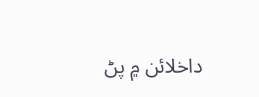داخلائن ۾ پڻ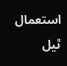استعمال ٿيل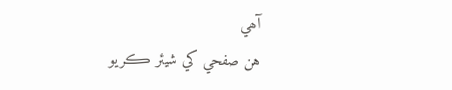آھي
هن صفحي کي شيئر ڪريو